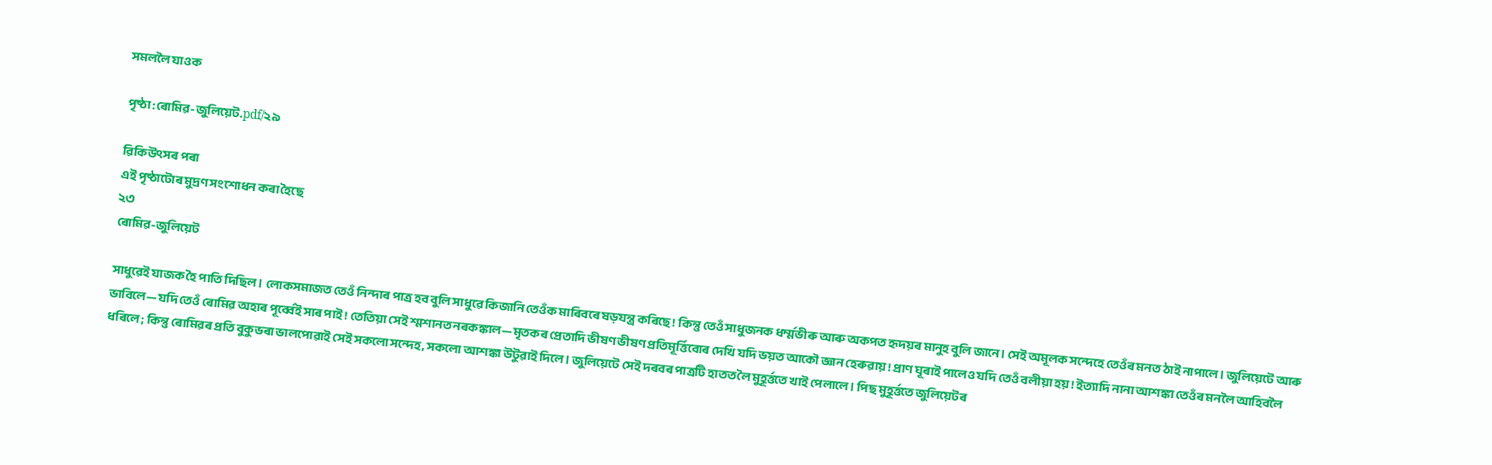সমললৈ যাওক

পৃষ্ঠা:ৰোমিৱ-জুলিয়েট.pdf/২৯

ৱিকিউৎসৰ পৰা
এই পৃষ্ঠাটোৰ মুদ্ৰণ সংশোধন কৰা হৈছে
২৩
ৰোমিৱ-জুলিয়েট

সাধুৱেই যাজক হৈ পাতি দিছিল। লোকসমাজত তেওঁ নিন্দাৰ পাত্ৰ হব বুলি সাধুৱে কিজানি তেওঁক মাৰিবৰে ষড়যন্ত্ৰ কৰিছে! কিন্তু তেওঁ সাধুজনক ধৰ্ম্মভীৰু আৰু অকপত হৃদয়ৰ মানুহ বুলি জানে। সেই অমূলক সন্দেহে তেওঁৰ মনত ঠাই নাপালে। জুলিয়েটে আৰু ভাবিলে—যদি তেওঁ ৰোমিৱ অহাৰ পূৰ্ব্বেই সাৰ পাই! তেতিয়া সেই শ্মশানত নৰকঙ্কাল—মৃতকৰ প্ৰেতাদি ভীষণ ভীষণ প্ৰতিমূৰ্ত্তিবোৰ দেখি যদি ভয়ত আকৌ জ্ঞান হেৰুৱায়! প্ৰাণ ঘূৰাই পালেও যদি তেওঁ বলীয়া হয়! ইত্যাদি নানা আশঙ্কা তেওঁৰ মনলৈ আহিবলৈ ধৰিলে; কিন্তু ৰোমিৱৰ প্ৰতি বুকুভৰা ভালপোৱাই সেই সকলো সন্দেহ, সকলো আশঙ্কা উটুৱাই দিলে। জুলিয়েটে সেই দৰবৰ পাত্ৰটি হাতত লৈ মুহূৰ্ত্ততে খাই পেলালে। পিছ মুহূৰ্ত্ততে জুলিয়েটৰ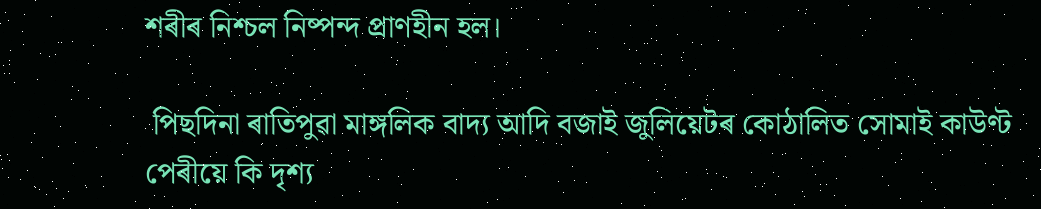শৰীৰ নিশ্চল নিষ্পন্দ প্ৰাণহীন হল।

 পিছদিনা ৰাতিপুৱা মাঙ্গলিক বাদ্য আদি বজাই জুলিয়েটৰ কোঠালিত সোমাই কাউণ্ট পেৰীয়ে কি দৃশ্য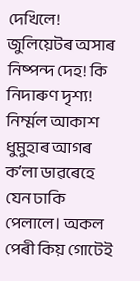দেখিলে! জুলিয়েটৰ অসাৰ নিষ্পন্দ দেহ! কি নিদাৰুণ দৃশ্য! নিৰ্ম্মল আকাশ ধুমুহাৰ আগৰ কʼলা ডাৱৰেহে যেন ঢাকি পেলালে। অকল পেৰী কিয় গোটেই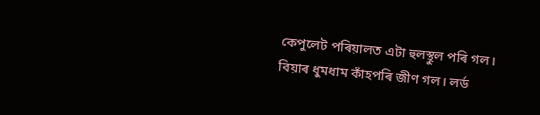কেপুলেট পৰিয়ালত এটা হুলস্থুল পৰি গল। বিয়াৰ ধুমধাম কাঁহপৰি জীণ গল। লৰ্ড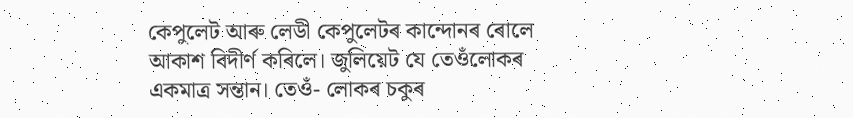কেপুলেট আৰু লেডী কেপুলেটৰ কান্দোনৰ ৰোলে আকাশ বিদীৰ্ণ কৰিলে। জুলিয়েট যে তেওঁলোকৰ একমাত্ৰ সন্তান। তেওঁ- লোকৰ চকুৰ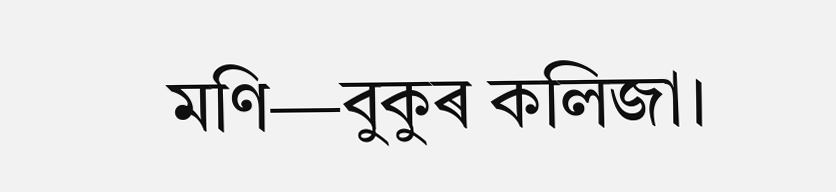মণি—বুকুৰ কলিজা।